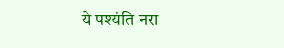ये पश्यंति नरा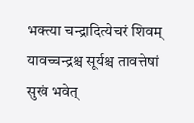भक्त्या चन्द्रादित्येचरं शिवम्
यावच्चन्द्रश्च सूर्यश्च तावत्तेषां सुखं भवेत्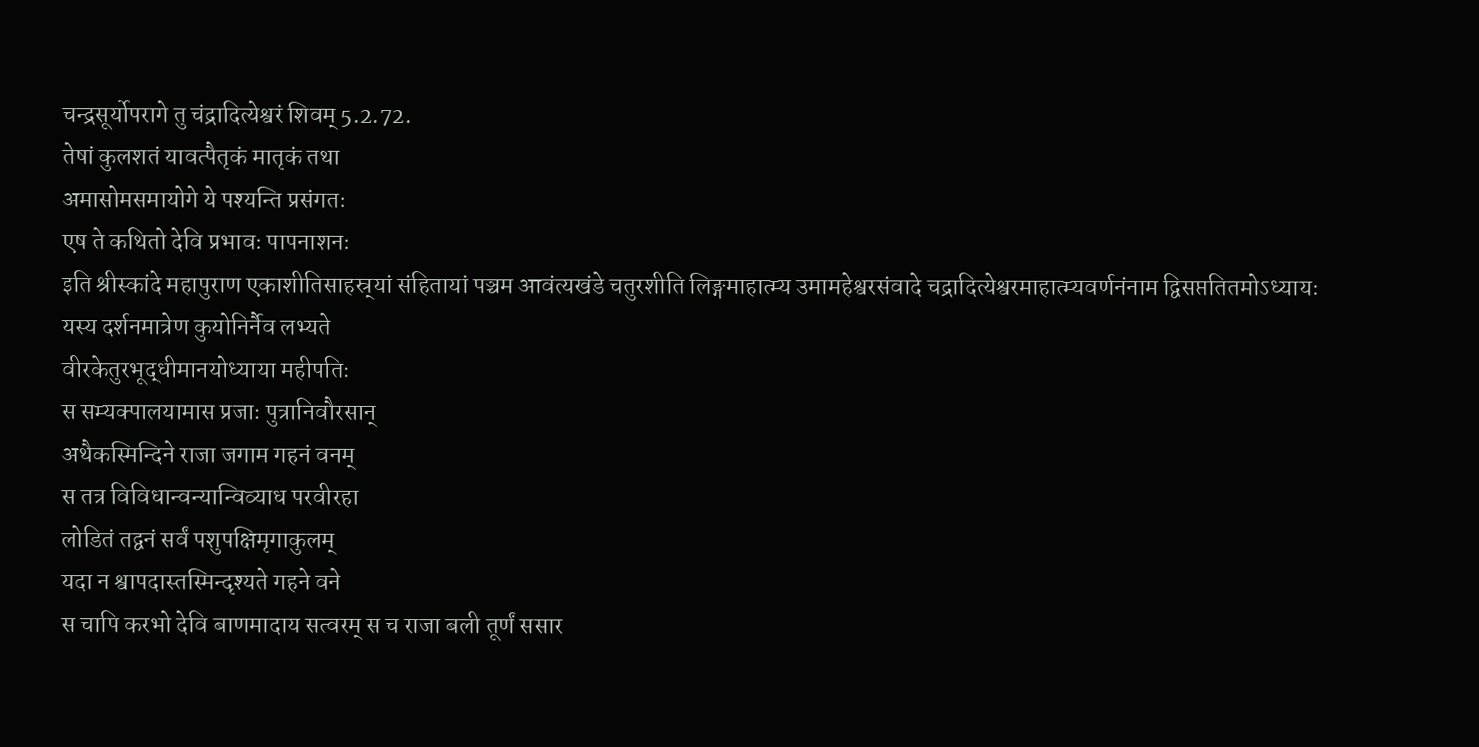चन्द्रसूर्योपरागे तु चंद्रादित्येश्वरं शिवम् 5.2.72.
तेषां कुलशतं यावत्पैतृकं मातृकं तथा
अमासोमसमायोगे ये पश्यन्ति प्रसंगतः
एष ते कथितो देवि प्रभावः पापनाशनः
इति श्रीस्कांदे महापुराण एकाशीतिसाहस्र्यां संहितायां पञ्चम आवंत्यखंडे चतुरशीति लिङ्गमाहात्म्य उमामहेश्वरसंवादे चद्रादित्येश्वरमाहात्म्यवर्णनंनाम द्विसप्ततितमोऽध्यायः
यस्य दर्शनमात्रेण कुयोनिर्नैव लभ्यते
वीरकेतुरभूद्धीमानयोध्याया महीपतिः
स सम्यक्पालयामास प्रजाः पुत्रानिवौरसान्
अथैकस्मिन्दिने राजा जगाम गहनं वनम्
स तत्र विविधान्वन्यान्विव्याध परवीरहा
लोडितं तद्वनं सर्वं पशुपक्षिमृगाकुलम्
यदा न श्वापदास्तस्मिन्दृश्यते गहने वने
स चापि करभो देवि बाणमादाय सत्वरम् स च राजा बली तूर्णं ससार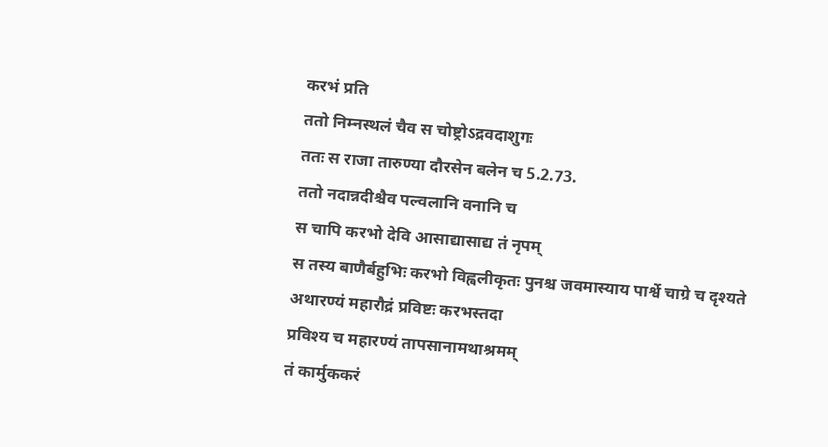करभं प्रति
ततो निम्नस्थलं चैव स चोष्ट्रोऽद्रवदाशुगः
ततः स राजा तारुण्या दौरसेन बलेन च 5.2.73.
ततो नदान्नदीश्चैव पल्वलानि वनानि च
स चापि करभो देवि आसाद्यासाद्य तं नृपम्
स तस्य बाणैर्बहुभिः करभो विह्वलीकृतः पुनश्च जवमास्याय पार्श्वे चाग्रे च दृश्यते
अथारण्यं महारौद्रं प्रविष्टः करभस्तदा
प्रविश्य च महारण्यं तापसानामथाश्रमम्
तं कार्मुककरं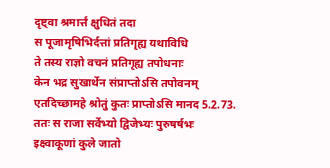दृष्ट्वा श्रमार्त्तं क्षुधितं तदा
स पूजामृषिभिर्दत्तां प्रतिगृह्य यथाविधि
ते तस्य राज्ञो वचनं प्रतिगृह्य तपोधनाः
केन भद्र सुखार्थेन संप्राप्तोऽसि तपोवनम्
एतदिच्छामहे श्रोतुं कुतः प्राप्तोऽसि मानद 5.2.73.
ततः स राजा सर्वेभ्यो द्विजेभ्यः पुरुषर्षभः
इक्ष्वाकूणां कुले जातो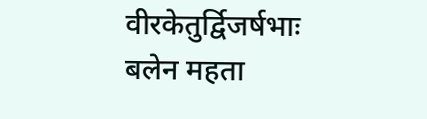वीरकेतुर्द्विजर्षभाः
बलेन महता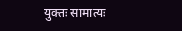युक्तः सामात्यः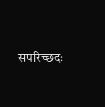सपरिच्छदः